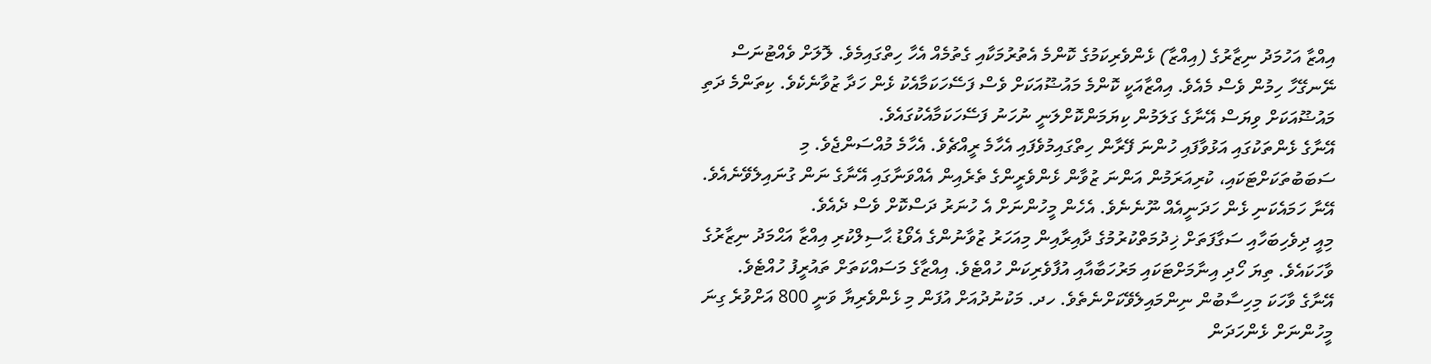އިއްޒާ އަހުމަދު ނިޒާރުގެ (އިއްޒާ) ޅެންވެރިކަމުގެ ކޮންމެ އެތުރުމަކާއި ގެތުމެއް އެހާ ހިތްގައިމެވެ. ލޮލަށް ވެއްޓުނަސް ނޭނގޭހާ ހިމުން ވެސް މެއެވެ. އިއްޒާއަކީ ކޮންމެ މައުޟޫއަކަށް ވެސް ފަސޭހަކަމާއެކު ޅެން ހަދާ ޒުވާނެކެވެ. ކިތަންމެ ދަތި މައުޟޫއަކަށް ވިޔަސް އޭނާގެ ގަލަމުން ކިޔަމަންކޮށްލަނީ ނުހަނު ފަސޭހަކަމާއެކުގައެވެ.
އޭނާގެ ޅެންތަކުގައި އަޅުވާފައި ހުންނަ ފޭރާން ހިތްގައިމުވެފައި އެހާމެ ރީއްޗެވެ. އެހާމެ މުއްސަންޖެވެ. މި ސަބަބުތަކަށްޓަކައި، ކުރިއަރަމުން އަންނަ ޒުވާން ޅެންވެރީންގެ ތެރެއިން އެއްވަނާގައި އޭނާގެ ނަން ގުނައިލެވޭނެއެވެ. އޭނާ ހަމައެކަނި ޅެން ހަދަނީއެއް ނޫނެނެވެ. އެހެން މީހުންނަށް އެ ހުނަރު ދަސްކޮށް ވެސް ދެއެވެ.
މިއީ ދިވެހިބަހާއި ސަގާފަތަށް ޚިދުމަތްކުރުމުގެ ދާއިރާއިން މިއަހަރު ޒުވާނުންގެ އެވޯޑު ޙާސިލްކުރި އިއްޒާ އަޙްމަދު ނިޒާރުގެ ވާހަކައެވެ. ތިޔަ ހޯދި އިނާމަށްޓަކައި މަރުހަބާއާއި އުފާވެރިކަން ހުއްޓެވެ. އިއްޒާގެ މަސައްކަތަށް ތައުރީފު ހުއްޓެވެ.
އޭނާގެ ވާހަކަ މިހިސާބުން ނިންމައިލެވޭކަށްނެތެވެ. ހދ. މަކުނުދުއަށް އުފަން މި ޅެންވެރިޔާ ވަނީ 800 އަށްވުރެ ގިނަ މީހުންނަށް ޅެންހަދަން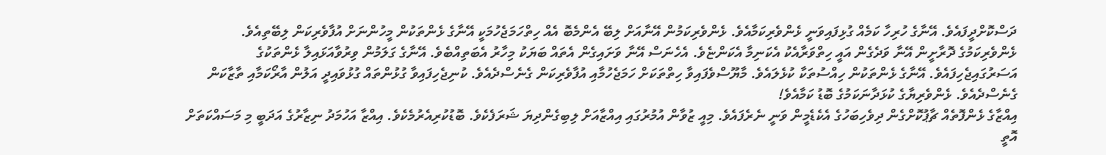ދަސްކޮށްދީފައެވެ. އޭނާގެ ހުރިހާ ކަމެއް ގުޅިފައިވަނީ ޅެންވެރިކަމާއެވެ. ޅެންވެރިކަމުން އޭނާއަށް ލިބޭ އެންމެބޮ އެއް ހިތްހަމަޖެހުމަކީ އޭނާގެ ޅެންތަކުން މީހުންނަށް އުފާވެރިކަން ލިބޭތިއެވެ.
ޅެންވެރިކަމުގެ ދޮރާށީން އޭނާ ވަދެގެން އައީ ހިތްވަރާއެކު އެކަނިމާ އެކަންޏެވެ. އެހެނަސް އޭނާ ވަށައިގެން އެތައް ބަޔަކު މިހާރު އެބަތިއްބެވެ. އޭނާގެ ގަލަމުން ވިރުވާއަޅައިލާ ޅެންތަކުގެ އަސަރުގައިޖެހިފައެވެ. އޭނާގެ ޅެންތަކުން ހިއްސުތަކާ ކުޅެލައެވެ. މާޔޫސްވެފައިވާ ހިތްތަކަށް ހަމަޖެހުމާއި އުފާވެރިކަން ގެނެސްދެއެވެ. ކުނިޖެހިފައިވާ ގުޅުންތައް ގުޅުވައިދީ އަލުން އާރޯކަމާއި ތާޒާކަން ގެނެސްދެއެވެ. ޅެންވެރިޔާގެ ކުޅަދާނަކަމުގެ ބޮޑު ކަމާއެވެ!
އިއްޒާގެ ޅެންފޮތެއް ޗާޕުކޮށްގެން ދިވެހިބަހުގެ އެކެޑެމީން ވަނީ ނެރެފައެވެ. މިއީ ޒުވާން އުމުރުގައި އިއްޒާއަށް ލިބިގެންދިޔަ ޝަރަފެކެވެ. ބޮޑުކުރިއެރުމެކެވެ. އިއްޒާ އަހުމަދު ނިޒާރުގެ އަދަބީ މި މަސައްކަތަށް އޮތީ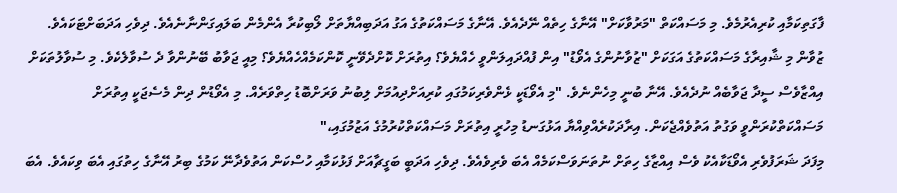ފާގަތިކަމާއި ކުރިއެރުމެވެ. މި މަސައްކަތް "މަރުވާކަށް" އޭނާގެ ހިތެއް ނޭދެއެވެ. އޭނާގެ މަސައްކަތުގެ އަގު އަދަބިއްޔާތަށް ލޯބިކުރާ އެންމެން ބަލައިގަންނާނެއެވެ. ދިވެހި އަދަބަށްޓަކައެވެ.
ޒުވާން މި ޝާއިރާގެ މަސައްކަތުގެ އަގަކަށް "ޒުވާނުންގެ އެވޯޑު" އިން ފުއްދައިލަންވީ ހެއްޔެވެ؟ އިތުރަށް ކޮށްދެވޭނީ ކޮންކަމެއްހެއްޔެވެ؟ މިއީ ޖަވާބު ބޭނުންވާ ދެ ސުވާލެކެވެ. މި ސުވާލުތަކަށް އިއްޒާވެސް ސީދާ ޖަވާބެއް ނުދެއެވެ. އޭނާ ބުނީ މިހެންނެވެ. "މި އެވޯޑަކީ ޅެންވެރިކަމުގައި ކުރިއަށްދިއުމަށް ލިބުނު ވަރަށްބޮޑު ހިތްވަރެއް. މި އެވޯޑުން ދިން މެސެޖަކީ އިތުރަށް މަސައްކަތްކުރަންވީ ވަގުތު އަތުވެއްޖެކަން. އިރާދަކުރެއްވިއްޔާ އަޅުގަނޑު މިހުރީ އިތުރަށް މަސައްކަތްކުރުމުގެ އަޒުމުގައި،"
މިފަދަ ޝަރަފުވެރި އެވޯޑަކާއެކު ވެސް އިއްޒާގެ ހިތަށް ނުތަނަވަސްކަމެއް އެބަ ވެރިވެއެވެ. ދިވެހި އަދަބީ ބަގީޗާއަށް ފަޅުކަމާއި ހުސްކަން އަތުވެދާނޭ ކަމުގެ ބިރު އޭނާގެ ހިތުގައި އެބަ ވިކައެވެ. އެބަ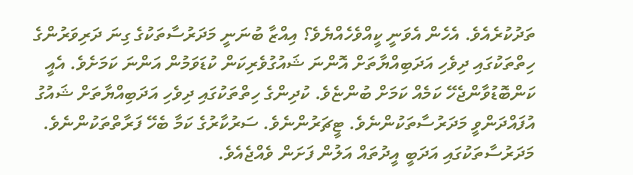ތަދުކުރެއެވެ. އެހެން އެވަނީ ކީއްވެހެއްޔެވެ؟ އިއްޒާ ބުނަނީ މަދަރުސާތަކުގެ ގިނަ ދަރިވަރުންގެ ހިތްތަކުގައި ދިވެހި އަދަބިއްޔާތަށް އޮންނަ ޝައުގުވެރިކަން ކުޑަވަމުން އަންނަ ކަމަށެވެ. އެއީ ކަންބޮޑުވާންޖެހޭ ކަމެއް ކަމަށް ބުންޏެވެ. ކުދިންގެ ހިތްތަކުގައި ދިވެހި އަދަބިއްޔާތަށް ޝައުގު އުފައްދަންވީ މަދަރުސާތަކުންނެވެ. ޓީޗަރުންނެވެ. ސަރުކާރުގެ ކަމާ ބެހޭ ފަރާތްތަކުންނެވެ.
މަދަރުސާތަކުގައި އަދަބީ އީދުތައް އަލުން ފަށަން ވެއްޖެއެވެ.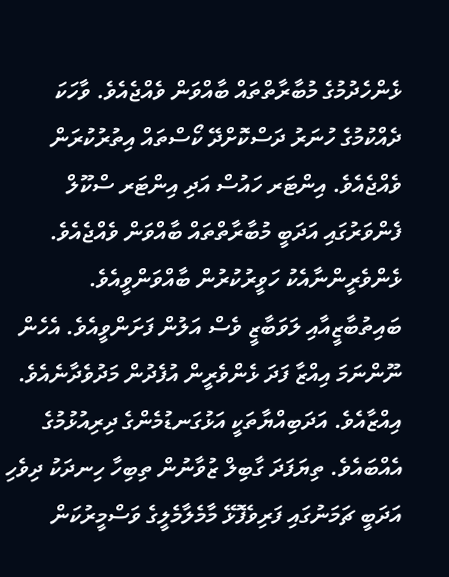ޅެންހެދުމުގެ މުބާރާތްތައް ބާއްވަން ވެއްޖެއެވެ. ވާހަކަ ދެއްކުމުގެ ހުނަރު ދަސްކޮށްދޭ ކޯސްތައް އިތުރުކުރަން ވެއްޖެއެވެ. އިންޓަރ ހައުސް އަދި އިންޓަރ ސްކޫލް ފެންވަރުގައި އަދަބީ މުބާރާތްތައް ބާއްވަން ވެއްޖެއެވެ. ޅެންވެރީންނާއެކު ހަވީރުކުރުން ބާއްވަންވީއެވެ. ބައިތުބާޒީއާއި ލަވަބާޒީ ވެސް އަލުން ފަށަންވީއެވެ. އެހެން ނޫންނަމަ އިއްޒާ ފަދަ ޅެންވެރީން އުފެދުން މަދުވެދާނެއެވެ.
އިއްޒާއެވެ. އަދަބިއްޔާތަކީ އަޅުގަނޑުމެންގެ ދިރިއުޅުމުގެ އެއްބައެވެ. ތިޔަފަދަ ގާބިލް ޒުވާނުން ތިބިހާ ހިނދަކު ދިވެހި އަދަބީ ޗަމަނުގައި ފަރިވެފޮޅޭ މާމެލާމެލީގެ ވަސްމީރުކަން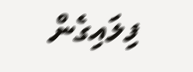ފިލައިގެން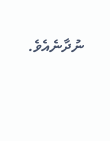ނުދާނެއެވެ.